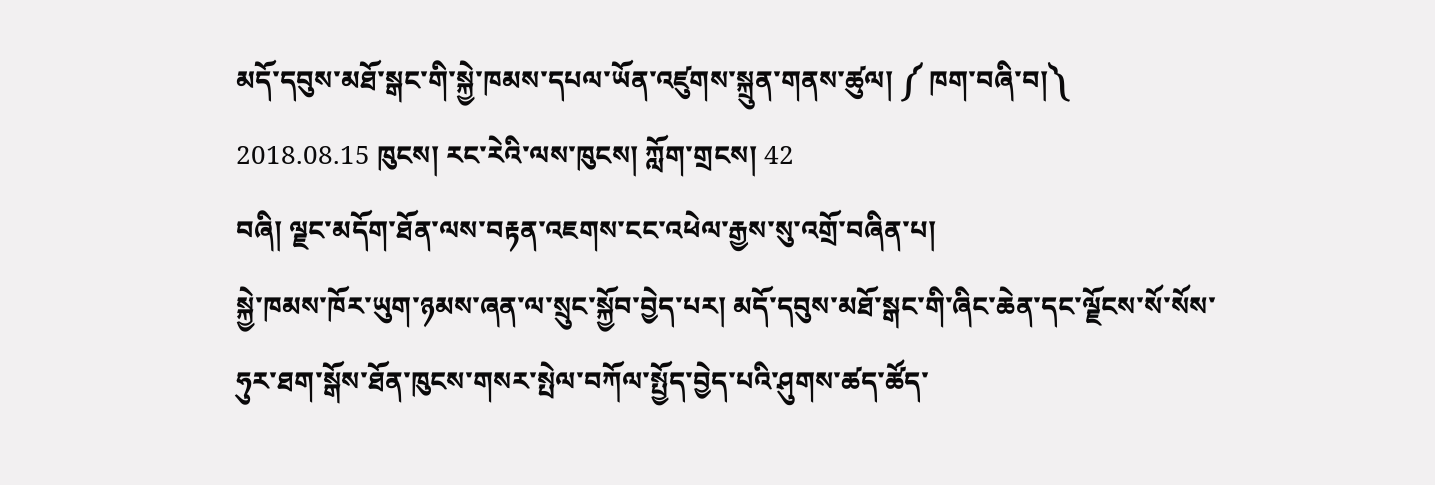མདོ་དབུས་མཐོ་སྒང་གི་སྐྱེ་ཁམས་དཔལ་ཡོན་འཛུགས་སྐྲུན་གནས་ཚུལ། ༼ ཁག་བཞི་བ།༽
2018.08.15 ཁུངས། རང་རེའི་ལས་ཁུངས། ཀློག་གྲངས། 42
བཞི། ལྗང་མདོག་ཐོན་ལས་བརྟན་འཇགས་ངང་འཕེལ་རྒྱས་སུ་འགྲོ་བཞིན་པ།
སྐྱེ་ཁམས་ཁོར་ཡུག་ཉམས་ཞན་ལ་སྲུང་སྐྱོབ་བྱེད་པར། མདོ་དབུས་མཐོ་སྒང་གི་ཞིང་ཆེན་དང་ལྗོངས་སོ་སོས་ཧུར་ཐག་སྒོས་ཐོན་ཁུངས་གསར་སྤེལ་བཀོལ་སྤྱོད་བྱེད་པའི་ཤུགས་ཚད་ཚོད་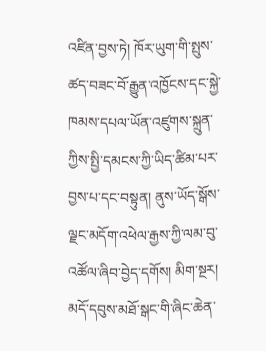འཛིན་བྱས་ཏེ། ཁོར་ཡུག་གི་སྤུས་ཚད་བཟང་བོ་རྒྱུན་འཁྱོངས་དང་སྐྱེ་ཁམས་དཔལ་ཡོན་འཛུགས་སྐྲུན་ཀྱིས་སྤྱི་དམངས་ཀྱི་ཡིད་ཚིམ་པར་བྱས་པ་དང་བསྟུན། ནུས་ཡོད་སྒོས་ལྗང་མདོག་འཕེལ་རྒྱས་ཀྱི་ལམ་བུ་འཚོལ་ཞིབ་བྱེད་དགོས། མིག་སྔར། མདོ་དབུས་མཐོ་སྒང་གི་ཞིང་ཆེན་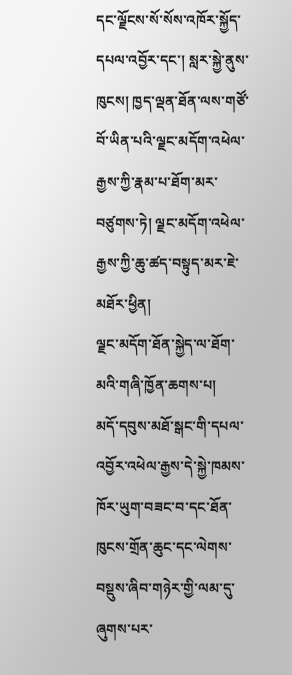དང་ལྗོངས་སོ་སོས་འཁོར་སྐྱོད་དཔལ་འབྱོར་དང་། སླར་སྐྱེ་ནུས་ཁུངས། ཁྱད་ལྡན་ཐོན་ལས་གཙོ་བོ་ཡིན་པའི་ལྗང་མདོག་འཕེལ་རྒྱས་ཀྱི་རྣམ་པ་ཐོག་མར་བཙུགས་ཏེ། ལྗང་མདོག་འཕེལ་རྒྱས་ཀྱི་ཆུ་ཚད་བསྟུད་མར་ཇེ་མཐོར་ཕྱིན།
ལྗང་མདོག་ཐོན་སྐྱེད་ལ་ཐོག་མའི་གཞི་ཁྱོན་ཆགས་པ།
མདོ་དབུས་མཐོ་སྒང་གི་དཔལ་འབྱོར་འཕེལ་རྒྱས་དེ་སྐྱེ་ཁམས་ཁོར་ཡུག་བཟང་བ་དང་ཐོན་ཁུངས་གྲོན་ཆུང་དང་ལེགས་བསྡུས་ཞིབ་གཉེར་གྱི་ལམ་དུ་ཞུགས་པར་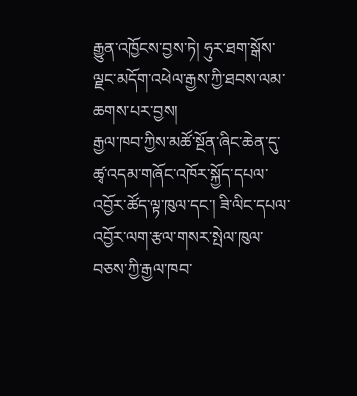རྒྱུན་འཁྱོངས་བྱས་ཏེ། ཧུར་ཐག་སྒོས་ལྗང་མདོག་འཕེལ་རྒྱས་ཀྱི་ཐབས་ལམ་ཆགས་པར་བྱས།
རྒྱལ་ཁབ་ཀྱིས་མཚོ་སྔོན་ཞིང་ཆེན་དུ་ཚྭ་འདམ་གཞོང་འཁོར་སྐྱོད་དཔལ་འབྱོར་ཚོད་ལྟ་ཁུལ་དང་། ཟི་ལིང་དཔལ་འབྱོར་ལག་རྩལ་གསར་སྤེལ་ཁུལ་བཅས་ཀྱི་རྒྱལ་ཁབ་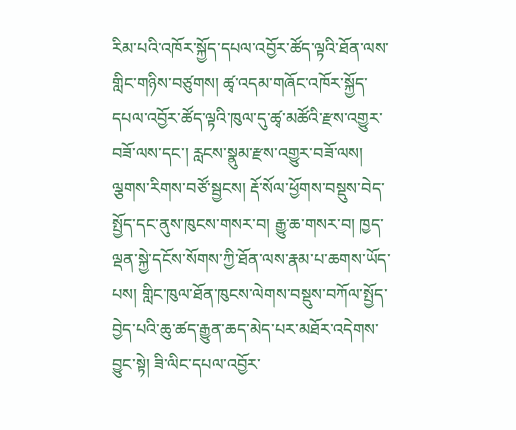རིམ་པའི་འཁོར་སྐྱོད་དཔལ་འབྱོར་ཚོད་ལྟའི་ཐོན་ལས་གླིང་གཉིས་བཙུགས། ཚྭ་འདམ་གཞོང་འཁོར་སྐྱོད་དཔལ་འབྱོར་ཚོད་ལྟའི་ཁུལ་དུ་ཚྭ་མཚོའི་རྫས་འགྱུར་བཟོ་ལས་དང་། རླངས་སྣུམ་རྫས་འགྱུར་བཟོ་ལས། ལྕགས་རིགས་བཙོ་སྦྱངས། རྡོ་སོལ་ཕྱོགས་བསྡུས་བེད་སྤྱོད་དང་ནུས་ཁུངས་གསར་བ། རྒྱུ་ཆ་གསར་བ། ཁྱད་ལྡན་སྐྱེ་དངོས་སོགས་ཀྱི་ཐོན་ལས་རྣམ་པ་ཆགས་ཡོད་པས། གླིང་ཁུལ་ཐོན་ཁུངས་ལེགས་བསྡུས་བཀོལ་སྤྱོད་བྱེད་པའི་ཆུ་ཚད་རྒྱུན་ཆད་མེད་པར་མཐོར་འདེགས་བྱུང་སྟེ། ཟི་ལིང་དཔལ་འབྱོར་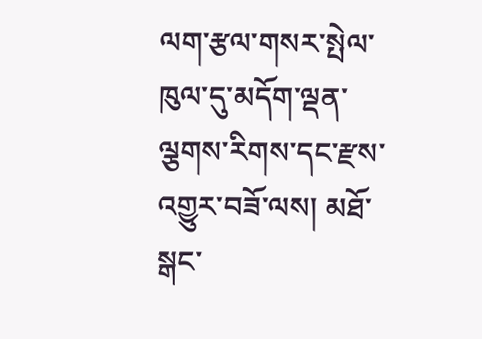ལག་རྩལ་གསར་སྤེལ་ཁུལ་དུ་མདོག་ལྡན་ལྕགས་རིགས་དང་རྫས་འགྱུར་བཟོ་ལས། མཐོ་སྒང་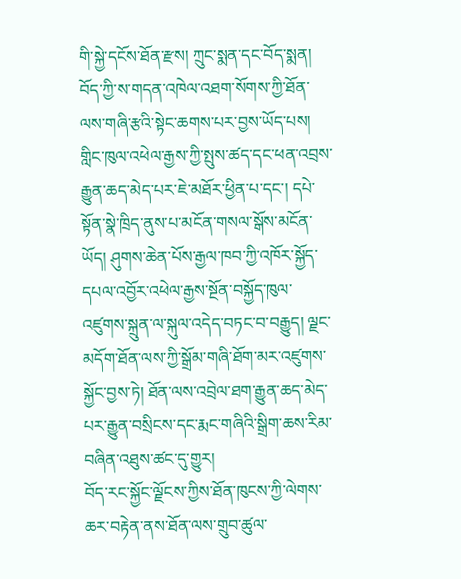གི་སྐྱེ་དངོས་ཐོན་རྫས། ཀྲུང་སྨན་དང་བོད་སྨན། བོད་ཀྱི་ས་གདན་འཁེལ་འཐག་སོགས་ཀྱི་ཐོན་ལས་གཞི་རྩའི་སྟེང་ཆགས་པར་བྱས་ཡོད་པས། གླིང་ཁུལ་འཕེལ་རྒྱས་ཀྱི་སྤུས་ཚད་དང་ཕན་འབྲས་རྒྱུན་ཆད་མེད་པར་ཇེ་མཐོར་ཕྱིན་པ་དང་། དཔེ་སྟོན་སྣེ་ཁྲིད་ནུས་པ་མངོན་གསལ་སྒོས་མངོན་ཡོད། ཤུགས་ཆེན་པོས་རྒྱལ་ཁབ་ཀྱི་འཁོར་སྐྱོད་དཔལ་འབྱོར་འཕེལ་རྒྱས་སྔོན་བསྐྱོད་ཁུལ་འཛུགས་སྐྲུན་ལ་སྐུལ་འདེད་བཏང་བ་བརྒྱུད། ལྗང་མདོག་ཐོན་ལས་ཀྱི་སྒྲོམ་གཞི་ཐོག་མར་འཛུགས་སྐྱོང་བྱས་ཏེ། ཐོན་ལས་འབྲེལ་ཐག་རྒྱུན་ཆད་མེད་པར་རྒྱུན་བསྲིངས་དང་རྨང་གཞིའི་སྒྲིག་ཆས་རིམ་བཞིན་འཐུས་ཚང་དུ་གྱུར།
བོད་རང་སྐྱོང་ལྗོངས་ཀྱིས་ཐོན་ཁུངས་ཀྱི་ལེགས་ཆར་བརྟེན་ནས་ཐོན་ལས་གྲུབ་ཚུལ་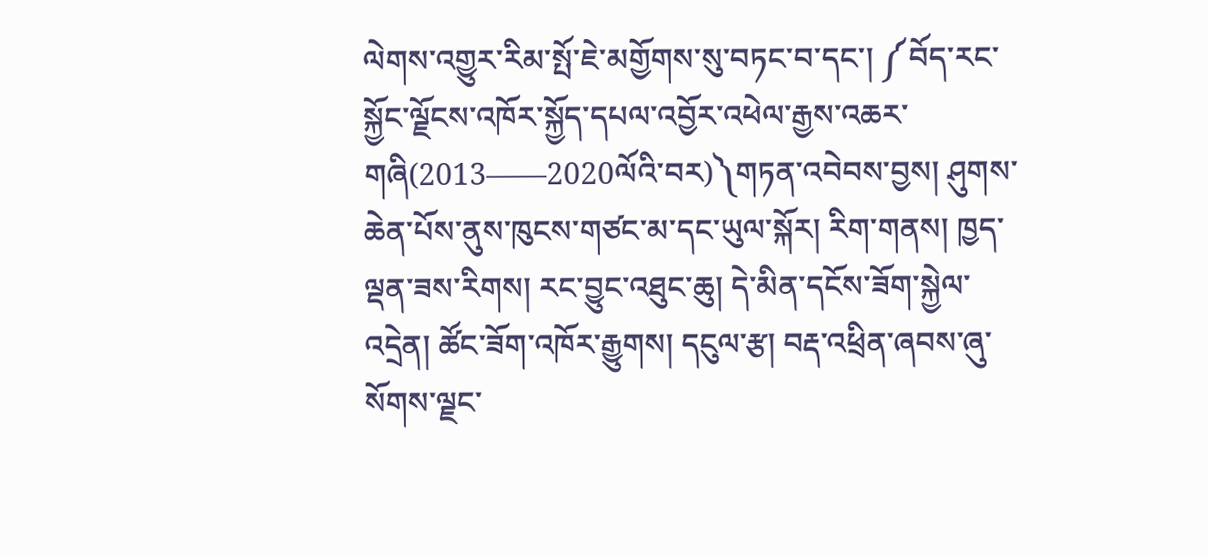ལེགས་འགྱུར་རིམ་སྤོ་ཇེ་མགྱོགས་སུ་བཏང་བ་དང་། ༼བོད་རང་སྐྱོང་ལྗོངས་འཁོར་སྐྱོད་དཔལ་འབྱོར་འཕེལ་རྒྱས་འཆར་གཞི(2013——2020ལོའི་བར)༽གཏན་འབེབས་བྱས། ཤུགས་ཆེན་པོས་ནུས་ཁུངས་གཙང་མ་དང་ཡུལ་སྐོར། རིག་གནས། ཁྱད་ལྡན་ཟས་རིགས། རང་བྱུང་འཐུང་ཆུ། དེ་མིན་དངོས་ཟོག་སྐྱེལ་འདྲེན། ཚོང་ཟོག་འཁོར་རྒྱུགས། དངུལ་རྩ། བརྡ་འཕྲིན་ཞབས་ཞུ་སོགས་ལྗང་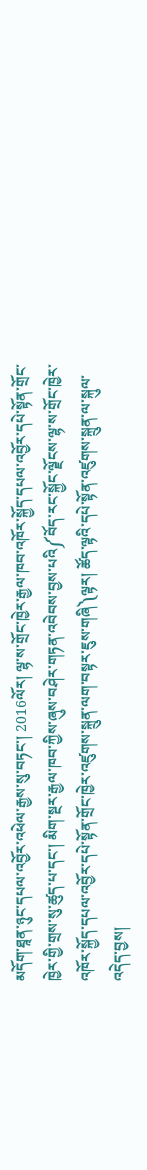མདོག་ཐཱན་ཉུང་དཔལ་འབྱོར་འཕེལ་རྒྱས་སུ་བཏང་། 2016ལོར། ལྷ་ས་གྲོང་ཁྱེར་རྒྱལ་ཁབ་འཁོར་སྐྱོད་དཔལ་འབྱོར་དཔེ་སྟོན་གྲོང་ཁྱེར་གྱི་གྲས་སུ་ཚུད་པ་དང་། མིག་སྔར་རྒྱལ་ཁབ་ཀྱིས་ཞུས་བཤེར་གཏན་འབེབས་བྱས་པའི༼བོད་རང་སྐྱོང་ལྗོངས་ལྷ་ས་གྲོང་ཁྱེར་འཁོར་སྐྱོད་དཔལ་འབྱོར་དཔེ་སྟོན་གྲོང་ཁྱེར་འཛུགས་སྐྲུན་ལག་བསྟར་ཇུས་གཞི༽ལྟར། ཚོད་ལྟའི་དཔེ་སྟོན་འཛུགས་སྐྲུན་ལ་སྐུལ་འདེད་བྱས།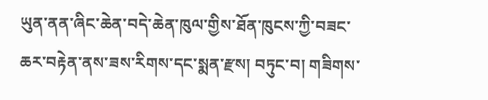ཡུན་ནན་ཞིང་ཆེན་བདེ་ཆེན་ཁུལ་གྱིས་ཐོན་ཁུངས་ཀྱི་བཟང་ཆར་བརྟེན་ནས་ཟས་རིགས་དང་སྨན་རྫས། བཏུང་བ། གཟིགས་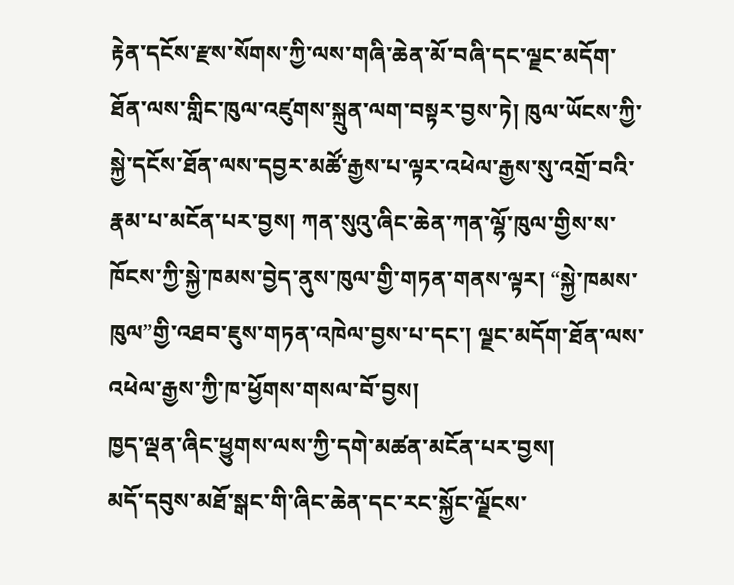རྟེན་དངོས་རྫས་སོགས་ཀྱི་ལས་གཞི་ཆེན་མོ་བཞི་དང་ལྗང་མདོག་ཐོན་ལས་གླིང་ཁུལ་འཛུགས་སྐྲུན་ལག་བསྟར་བྱས་ཏེ། ཁུལ་ཡོངས་ཀྱི་སྐྱེ་དངོས་ཐོན་ལས་དབྱར་མཚོ་རྒྱས་པ་ལྟར་འཕེལ་རྒྱས་སུ་འགྲོ་བའི་རྣམ་པ་མངོན་པར་བྱས། ཀན་སུའུ་ཞིང་ཆེན་ཀན་ལྷོ་ཁུལ་གྱིས་ས་ཁོངས་ཀྱི་སྐྱེ་ཁམས་བྱེད་ནུས་ཁུལ་གྱི་གཏན་གནས་ལྟར། “སྐྱེ་ཁམས་ཁུལ”གྱི་འཐབ་ཇུས་གཏན་འཁེལ་བྱས་པ་དང་། ལྗང་མདོག་ཐོན་ལས་འཕེལ་རྒྱས་ཀྱི་ཁ་ཕྱོགས་གསལ་བོ་བྱས།
ཁྱད་ལྡན་ཞིང་ཕྱུགས་ལས་ཀྱི་དགེ་མཚན་མངོན་པར་བྱས།
མདོ་དབུས་མཐོ་སྒང་གི་ཞིང་ཆེན་དང་རང་སྐྱོང་ལྗོངས་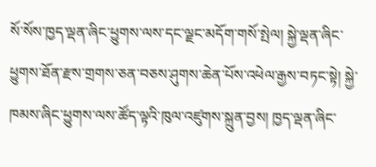སོ་སོས་ཁྱད་ལྡན་ཞིང་ཕྱུགས་ལས་དང་ལྗང་མདོག་གསོ་སྤེལ། སྐྱེ་ལྡན་ཞིང་ཕྱུགས་ཐོན་རྫས་གྲགས་ཅན་བཅས་ཤུགས་ཆེན་པོས་འཕེལ་རྒྱས་བཏང་སྟེ། སྐྱེ་ཁམས་ཞིང་ཕྱུགས་ལས་ཚོད་ལྟའི་ཁུལ་འཛུགས་སྐྲུན་བྱས། ཁྱད་ལྡན་ཞིང་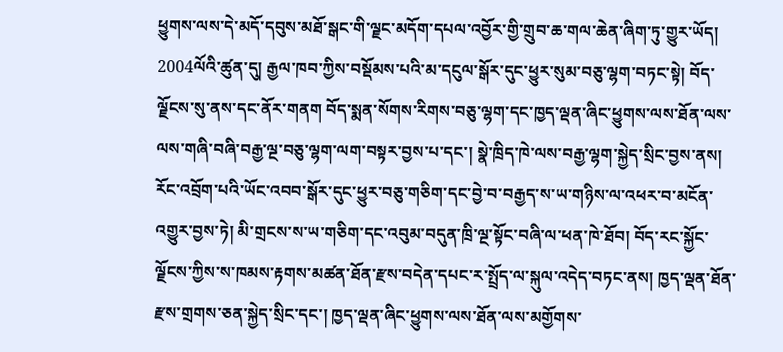ཕྱུགས་ལས་དེ་མདོ་དབུས་མཐོ་སྒང་གི་ལྗང་མདོག་དཔལ་འབྱོར་གྱི་གྲུབ་ཆ་གལ་ཆེན་ཞིག་ཏུ་གྱུར་ཡོད།
2004ལོའི་ཚུན་དུ། རྒྱལ་ཁབ་ཀྱིས་བསྡོམས་པའི་མ་དངུལ་སྒོར་དུང་ཕྱུར་སུམ་བཅུ་ལྷག་བཏང་སྟེ། བོད་ལྗོངས་སུ་ནས་དང་ནོར་གནག བོད་སྨན་སོགས་རིགས་བཅུ་ལྷག་དང་ཁྱད་ལྡན་ཞིང་ཕྱུགས་ལས་ཐོན་ལས་ལས་གཞི་བཞི་བརྒྱ་ལྔ་བཅུ་ལྷག་ལག་བསྟར་བྱས་པ་དང་། སྣེ་ཁྲིད་ཁེ་ལས་བརྒྱ་ལྷག་སྐྱེད་སྲིང་བྱས་ནས། རོང་འབྲོག་པའི་ཡོང་འབབ་སྒོར་དུང་ཕྱུར་བཅུ་གཅིག་དང་བྱེ་བ་བརྒྱད་ས་ཡ་གཉིས་ལ་འཕར་བ་མངོན་འགྱུར་བྱས་ཏེ། མི་གྲངས་ས་ཡ་གཅིག་དང་འབུམ་བདུན་ཁྲི་ལྔ་སྟོང་བཞི་ལ་ཕན་ཁེ་ཐོབ། བོད་རང་སྐྱོང་ལྗོངས་ཀྱིས་ས་ཁམས་རྟགས་མཚན་ཐོན་རྫས་བདེན་དཔང་ར་སྤྲོད་ལ་སྐུལ་འདེད་བཏང་ནས། ཁྱད་ལྡན་ཐོན་རྫས་གྲགས་ཅན་སྐྱེད་སྲིང་དང་། ཁྱད་ལྡན་ཞིང་ཕྱུགས་ལས་ཐོན་ལས་མགྱོགས་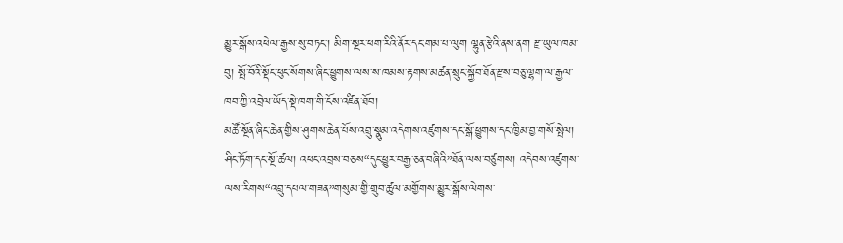མྱུར་སྒོས་འཕེལ་རྒྱས་སུ་བཏང་། མིག་སྔར་ཕག་རིའི་ནོར་དང་གམ་པ་ལུག ལྷུན་རྩེའི་ནས་ནག རྫ་ཡུལ་ཁམ་བུ། སྤོ་བོའི་སྡོང་ཕུང་སོགས་ཞིང་ཕྱུགས་ལས་ས་ཁམས་རྟགས་མཚན་སྲུང་སྐྱོབ་ཐོན་རྫས་བཅུ་ལྷག་ལ་རྒྱལ་ཁབ་ཀྱི་འབྲེལ་ཡོད་སྡེ་ཁག་གི་ངོས་འཛིན་ཐོབ།
མཚོ་སྔོན་ཞིང་ཆེན་གྱིས་ཤུགས་ཆེན་པོས་འབྲུ་སྣུམ་འདེགས་འཛུགས་དང་སྒོ་ཕྱུགས་དང་ཁྱིམ་བྱ་གསོ་སྤེལ། ཤིང་ཏོག་དང་སྔོ་ཚལ། འཕང་འབྲས་བཅས“དུང་ཕྱུར་བརྒྱ་ཅན་བཞིའི”ཐོན་ལས་བཙུགས། འདེབས་འཛུགས་ལས་རིགས“འབྲུ་དཔལ་གཟན”གསུམ་གྱི་གྲུབ་ཚུལ་མགྱོགས་མྱུར་སྒོས་ལེགས་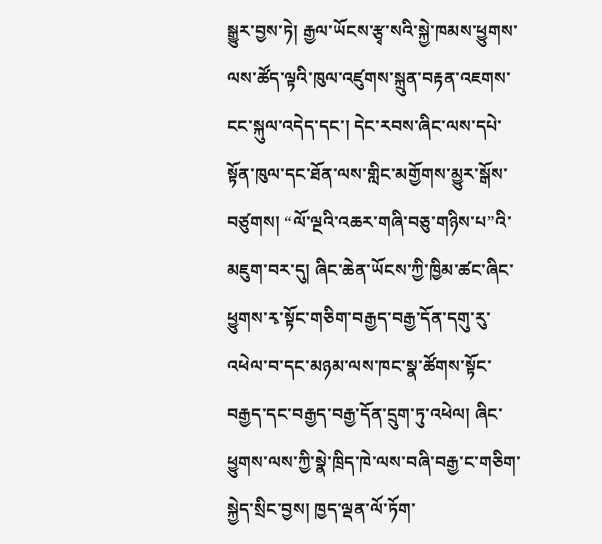སྒྱུར་བྱས་ཏེ། རྒྱལ་ཡོངས་རྩྭ་སའི་སྐྱེ་ཁམས་ཕྱུགས་ལས་ཚོད་ལྟའི་ཁུལ་འཛུགས་སྐྲུན་བརྟན་འཇགས་ངང་སྐུལ་འདེད་དང་། དེང་རབས་ཞིང་ལས་དཔེ་སྟོན་ཁུལ་དང་ཐོན་ལས་གླིང་མགྱོགས་མྱུར་སྒོས་བཙུགས། “ལོ་ལྔའི་འཆར་གཞི་བཅུ་གཉིས་པ”འི་མཇུག་བར་དུ། ཞིང་ཆེན་ཡོངས་ཀྱི་ཁྱིམ་ཚང་ཞིང་ཕྱུགས་རྭ་སྟོང་གཅིག་བརྒྱད་བརྒྱ་དོན་དགུ་རུ་འཕེལ་བ་དང་མཉམ་ལས་ཁང་སྣ་ཚོགས་སྟོང་བརྒྱད་དང་བརྒྱད་བརྒྱ་དོན་དྲུག་ཏུ་འཕེལ། ཞིང་ཕྱུགས་ལས་ཀྱི་སྣེ་ཁྲིད་ཁེ་ལས་བཞི་བརྒྱ་ང་གཅིག་སྐྱེད་སྲིང་བྱས། ཁྱད་ལྡན་ལོ་ཏོག་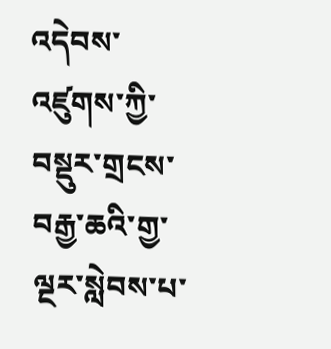འདེབས་འཛུགས་ཀྱི་བསྡུར་གྲངས་བརྒྱ་ཆའི་གྱ་ལྔར་སླེབས་པ་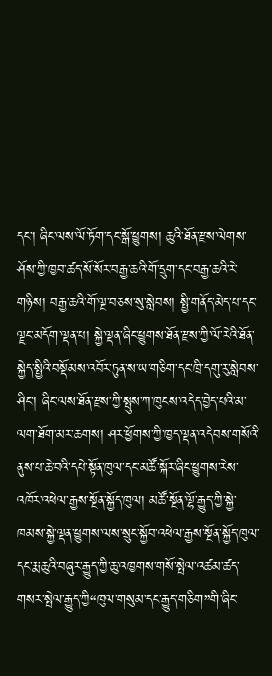དང་། ཞིང་ལས་ལོ་ཏོག་དང་སྒོ་ཕྱུགས། ཆུའི་ཐོན་རྫས་ལེགས་ཤོས་ཀྱི་ཁྱབ་ཚད་སོ་སོར་བརྒྱ་ཆའི་གོ་དྲུག་དང་བརྒྱ་ཆའི་རེ་གཉིས། བརྒྱ་ཆའི་གོ་ལྔ་བཅས་སུ་སླེབས། སྤྱི་གནོད་མེད་པ་དང་ལྗང་མདོག་ལྡན་པ། སྐྱེ་ལྡན་ཞིང་ཕྱུགས་ཐོན་རྫས་ཀྱི་ལོ་རེའི་ཐོན་སྐྱེད་སྤྱིའི་བསྡོམས་འབོར་ཏུན་ས་ཡ་གཅིག་དང་ཁྲི་དགུ་རུ་སླེབས་ཤིང་། ཞིང་ལས་ཐོན་རྫས་ཀྱི་སྤུས་ཀ་ཁུངས་འདེད་བྱེད་པའི་མ་ལག་ཐོག་མར་ཆགས། ཤར་ཕྱོགས་ཀྱི་ཁྱད་ལྡན་འདེབས་གསོའི་ནུས་པ་ཆེ་བའི་དཔེ་སྟོན་ཁུལ་དང་མཚོ་སྐོར་ཞིང་ཕྱུགས་རེས་འཁོར་འཕེལ་རྒྱས་སྔོན་སྐྱོད་ཁུལ། མཚོ་སྔོན་ལྷོ་རྒྱུད་ཀྱི་སྐྱེ་ཁམས་སྐྱེ་ལྡན་ཕྱུགས་ལས་སྲུང་སྐྱོབ་འཕེལ་རྒྱས་སྔོན་སྐྱོད་ཁུལ་དང་རྨ་ཆུའི་བཞུར་རྒྱུད་ཀྱི་ཆུ་འཁྱགས་གསོ་སྤེལ་འཚམ་ཚད་གསར་སྤེལ་རྒྱུད་ཀྱི“ཁུལ་གསུམ་དང་རྒྱུད་གཅིག”གི་ཞིང་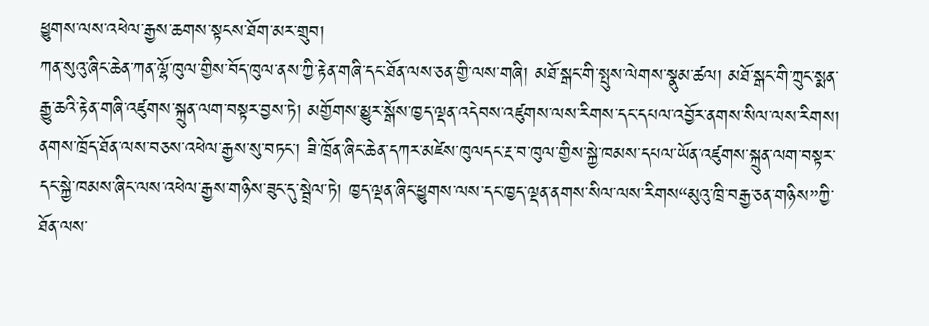ཕྱུགས་ལས་འཕེལ་རྒྱས་ཆགས་སྟངས་ཐོག་མར་གྲུབ།
ཀན་སུའུ་ཞིང་ཆེན་ཀན་ལྷོ་ཁུལ་གྱིས་བོད་ཁུལ་ནས་ཀྱི་རྟེན་གཞི་དང་ཐོན་ལས་ཅན་གྱི་ལས་གཞི། མཐོ་སྒང་གི་སྤུས་ལེགས་སྣུམ་ཚལ། མཐོ་སྒང་གི་ཀྲུང་སྨན་རྒྱུ་ཆའི་རྟེན་གཞི་འཛུགས་སྐྲུན་ལག་བསྟར་བྱས་ཏེ། མགྱོགས་མྱུར་སྒོས་ཁྱད་ལྡན་འདེབས་འཛུགས་ལས་རིགས་དང་དཔལ་འབྱོར་ནགས་སིལ་ལས་རིགས། ནགས་ཁྲོད་ཐོན་ལས་བཅས་འཕེལ་རྒྱས་སུ་བཏང་། ཟི་ཁྲོན་ཞིང་ཆེན་དཀར་མཛེས་ཁུལདང་རྔ་བ་ཁུལ་གྱིས་སྐྱེ་ཁམས་དཔལ་ཡོན་འཛུགས་སྐྲུན་ལག་བསྟར་དང་སྐྱེ་ཁམས་ཞིང་ལས་འཕེལ་རྒྱས་གཉིས་ཟུང་དུ་སྦྲེལ་ཏེ། ཁྱད་ལྡན་ཞིང་ཕྱུགས་ལས་དང་ཁྱད་ལྡན་ནགས་སིལ་ལས་རིགས“མུའུ་ཁྲི་བརྒྱ་ཅན་གཉིས”ཀྱི་ཐོན་ལས་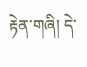རྟེན་གཞི། དེ་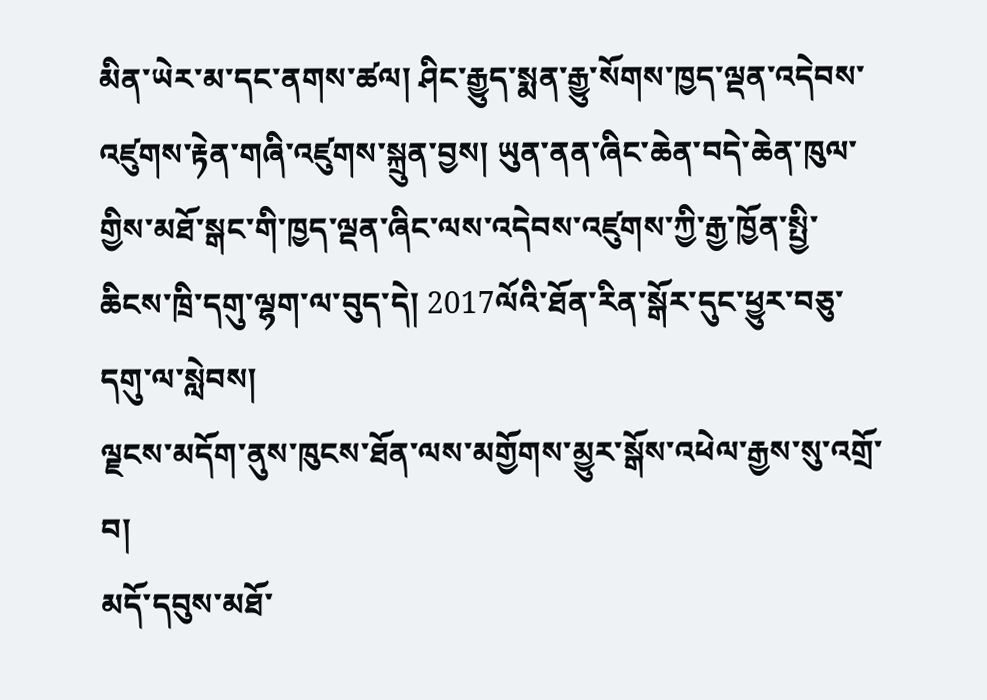མིན་ཡེར་མ་དང་ནགས་ཚལ། ཤིང་རྒྱུད་སྨན་རྒྱུ་སོགས་ཁྱད་ལྡན་འདེབས་འཛུགས་རྟེན་གཞི་འཛུགས་སྐྲུན་བྱས། ཡུན་ནན་ཞིང་ཆེན་བདེ་ཆེན་ཁུལ་གྱིས་མཐོ་སྒང་གི་ཁྱད་ལྡན་ཞིང་ལས་འདེབས་འཛུགས་ཀྱི་རྒྱ་ཁྱོན་སྤྱི་ཆིངས་ཁྲི་དགུ་ལྷག་ལ་བུད་དེ། 2017ལོའི་ཐོན་རིན་སྒོར་དུང་ཕྱུར་བཅུ་དགུ་ལ་སླེབས།
ལྗངས་མདོག་ནུས་ཁུངས་ཐོན་ལས་མགྱོགས་མྱུར་སྒོས་འཕེལ་རྒྱས་སུ་འགྲོ་བ།
མདོ་དབུས་མཐོ་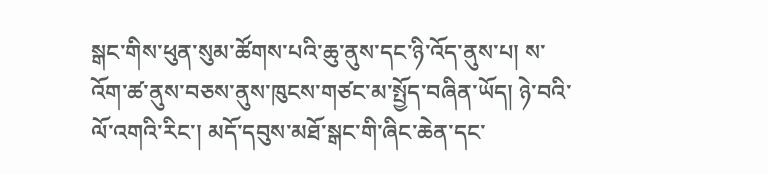སྒང་གིས་ཕུན་སུམ་ཚོགས་པའི་ཆུ་ནུས་དང་ཉི་འོད་ནུས་པ། ས་འོག་ཚ་ནུས་བཅས་ནུས་ཁུངས་གཙང་མ་སྤྱོད་བཞིན་ཡོད། ཉེ་བའི་ལོ་འགའི་རིང་། མདོ་དབུས་མཐོ་སྒང་གི་ཞིང་ཆེན་དང་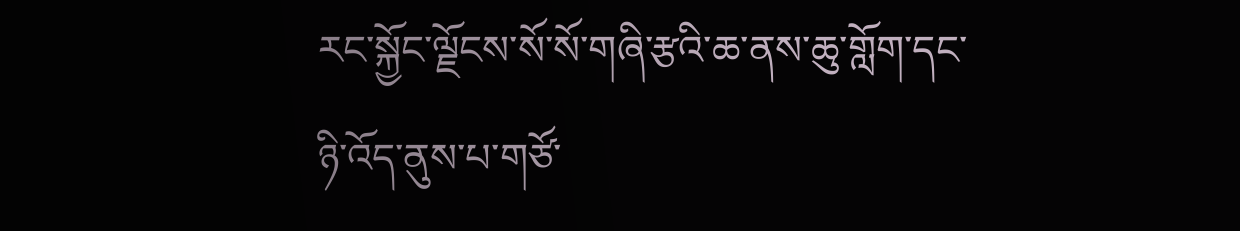རང་སྐྱོང་ལྗོངས་སོ་སོ་གཞི་རྩའི་ཆ་ནས་ཆུ་གློག་དང་ཉི་འོད་ནུས་པ་གཙོ་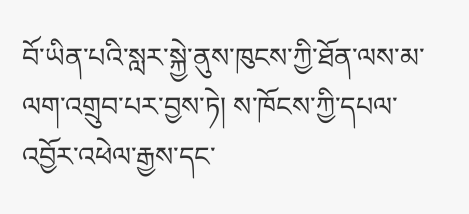བོ་ཡིན་པའི་སླར་སྐྱེ་ནུས་ཁུངས་ཀྱི་ཐོན་ལས་མ་ལག་འགྲུབ་པར་བྱས་ཏེ། ས་ཁོངས་ཀྱི་དཔལ་འབྱོར་འཕེལ་རྒྱས་དང་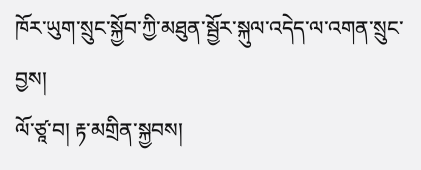ཁོར་ཡུག་སྲུང་སྐྱོབ་ཀྱི་མཐུན་སྦྱོར་སྐུལ་འདེད་ལ་འགན་སྲུང་བྱས།
ལོ་ཙཱ་བ། རྟ་མགྲིན་སྐྱབས།